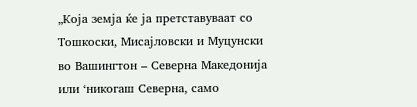„Која земја ќе ја претставуваат со Тошкоски, Мисајловски и Муцунски во Вашингтон – Северна Македонија или ‘никогаш Северна, само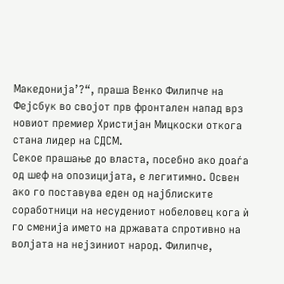Македонија’?“, праша Венко Филипче на Фејсбук во својот прв фронтален напад врз новиот премиер Христијан Мицкоски откога стана лидер на СДСМ.
Секое прашање до власта, посебно ако доаѓа од шеф на опозицијата, е легитимно. Освен ако го поставува еден од најблиските соработници на несудениот нобеловец кога ѝ го сменија името на државата спротивно на волјата на нејзиниот народ. Филипче,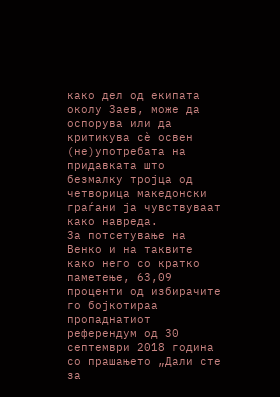како дел од екипата околу Заев, може да оспорува или да критикува сè освен (не)употребата на придавката што безмалку тројца од четворица македонски граѓани ја чувствуваат како навреда.
За потсетување на Венко и на таквите како него со кратко паметење, 63,09 проценти од избирачите го бојкотираа пропаднатиот референдум од 30 септември 2018 година со прашањето „Дали сте за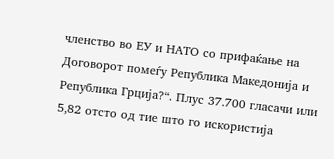членство во ЕУ и НАТО со прифаќање на Договорот помеѓу Република Македонија и Република Грција?“. Плус 37.700 гласачи или 5,82 отсто од тие што го искористија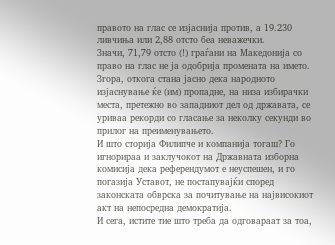правото на глас се изјаснија против, а 19.230 ливчиња или 2,88 отсто беа неважечки.
Значи, 71,79 отсто (!) граѓани на Македонија со право на глас не ја одобрија промената на името. Згора, откога стана јасно дека народното изјаснување ќе (им) пропадне, на низа избирачки места, претежно во западниот дел од државата, се уриваа рекорди со гласање за неколку секунди во прилог на преименувањето.
И што сторија Филипче и компанија тогаш? Го игнорираа и заклучокот на Државната изборна комисија дека референдумот е неуспешен, и го погазија Уставот, не постапувајќи според законската обврска за почитување на највисокиот акт на непосредна демократија.
И сега, истите тие што треба да одговараат за тоа,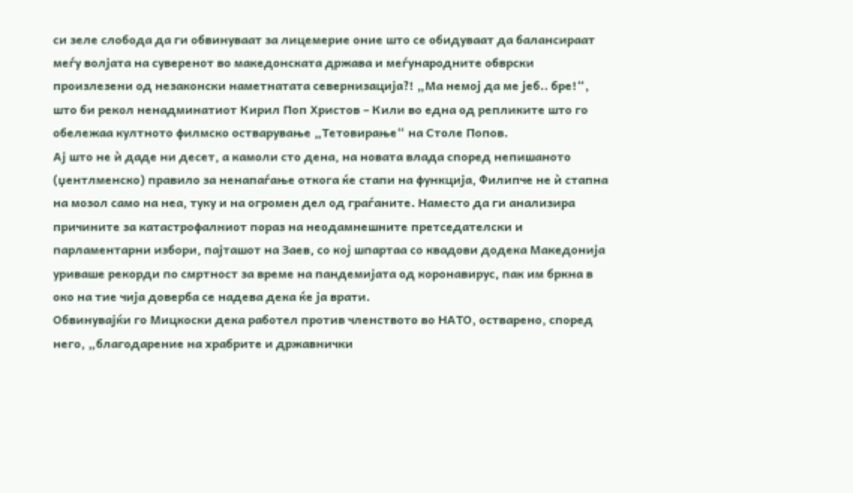си зеле слобода да ги обвинуваат за лицемерие оние што се обидуваат да балансираат меѓу волјата на суверенот во македонската држава и меѓународните обврски произлезени од незаконски наметнатата севернизација?! „Ма немој да ме јеб.. бре!“, што би рекол ненадминатиот Кирил Поп Христов – Кили во една од репликите што го обележаа култното филмско остварување „Тетовирање“ на Столе Попов.
Ај што не ѝ даде ни десет, а камоли сто дена, на новата влада според непишаното (џентлменско) правило за ненапаѓање откога ќе стапи на функција, Филипче не ѝ стапна на мозол само на неа, туку и на огромен дел од граѓаните. Наместо да ги анализира причините за катастрофалниот пораз на неодамнешните претседателски и парламентарни избори, пајташот на Заев, со кој шпартаа со квадови додека Македонија уриваше рекорди по смртност за време на пандемијата од коронавирус, пак им бркна в око на тие чија доверба се надева дека ќе ја врати.
Обвинувајќи го Мицкоски дека работел против членството во НАТО, остварено, според него, „благодарение на храбрите и државнички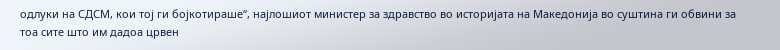одлуки на СДСМ, кои тој ги бојкотираше“, најлошиот министер за здравство во историјата на Македонија во суштина ги обвини за тоа сите што им дадоа црвен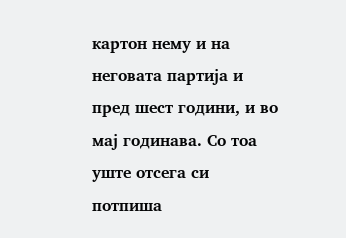картон нему и на неговата партија и пред шест години, и во мај годинава. Со тоа уште отсега си потпиша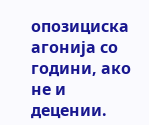опозициска агонија со години, ако не и децении.